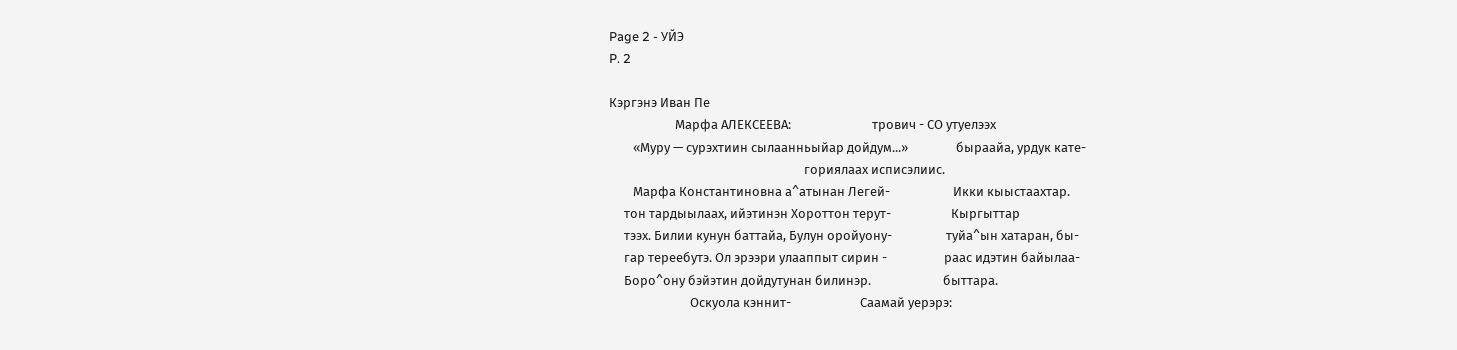Page 2 - УЙЭ
P. 2

Кэргэнэ Иван Пе
                      Марфа АЛЕКСЕЕВА:                           трович - СО утуелээх
        «Муру — сурэхтиин сылаанньыйар дойдум...»                быраайа, урдук кате-
                                                                 гориялаах исписэлиис.
        Марфа Константиновна а^атынан Легей-                     Икки кыыстаахтар.
     тон тардыылаах, ийэтинэн Хороттон терут-                    Кыргыттар
     тээх. Билии кунун баттайа, Булун оройуону-                  туйа^ын хатаран, бы-
     гар тереебутэ. Ол эрээри улааппыт сирин -                   раас идэтин байылаа-
     Боро^ону бэйэтин дойдутунан билинэр.                        быттара.
                           Оскуола кэннит-                       Саамай уерэрэ: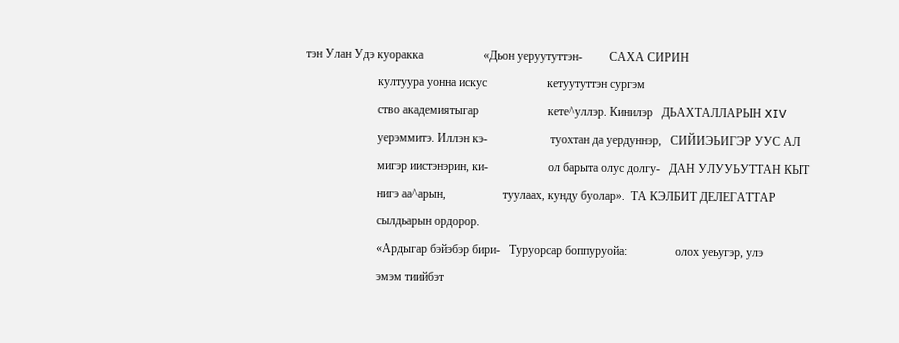тэн Улан Удэ куоракка                    «Дьон уеруутуттэн-         САХА СИРИН
                        култуура уонна искус                    кетуутуттэн сургэм
                        ство академиятыгар                       кете^уллэр. Кинилэр   ДЬАХТАЛЛАРЫН XIV
                        уерэммитэ. Иллэн кэ-                     туохтан да уердуннэр,   СИЙИЭЬИГЭР УУС АЛ
                        мигэр иистэнэрин, ки-                    ол барыта олус долгу-   ДАН УЛУУЬУТТАН КЫТ
                        нигэ аа^арын,                   туулаах, кунду буолар».  ТА КЭЛБИТ ДЕЛЕГАТТАР
                        сылдьарын ордорор.
                        «Ардыгар бэйэбэр бири-   Туруорсар боппуруойа:                олох уеьугэр, улэ
                        эмэм тиийбэт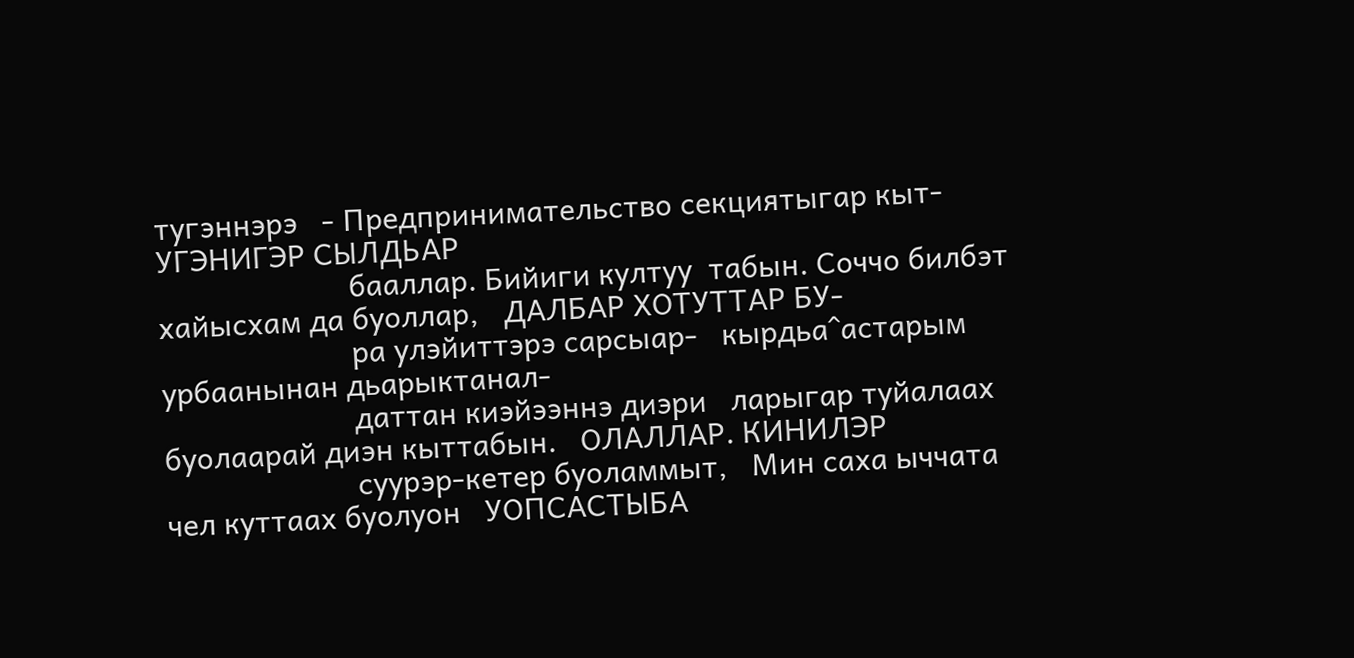тугэннэрэ   - Предпринимательство секциятыгар кыт-   УГЭНИГЭР СЫЛДЬАР
                        бааллар. Бийиги култуу  табын. Соччо билбэт хайысхам да буоллар,   ДАЛБАР ХОТУТТАР БУ-
                        ра улэйиттэрэ сарсыар-   кырдьа^астарым урбаанынан дьарыктанал-
                        даттан киэйээннэ диэри   ларыгар туйалаах буолаарай диэн кыттабын.   ОЛАЛЛАР. КИНИЛЭР
                        суурэр-кетер буоламмыт,   Мин саха ыччата чел куттаах буолуон   УОПСАСТЫБА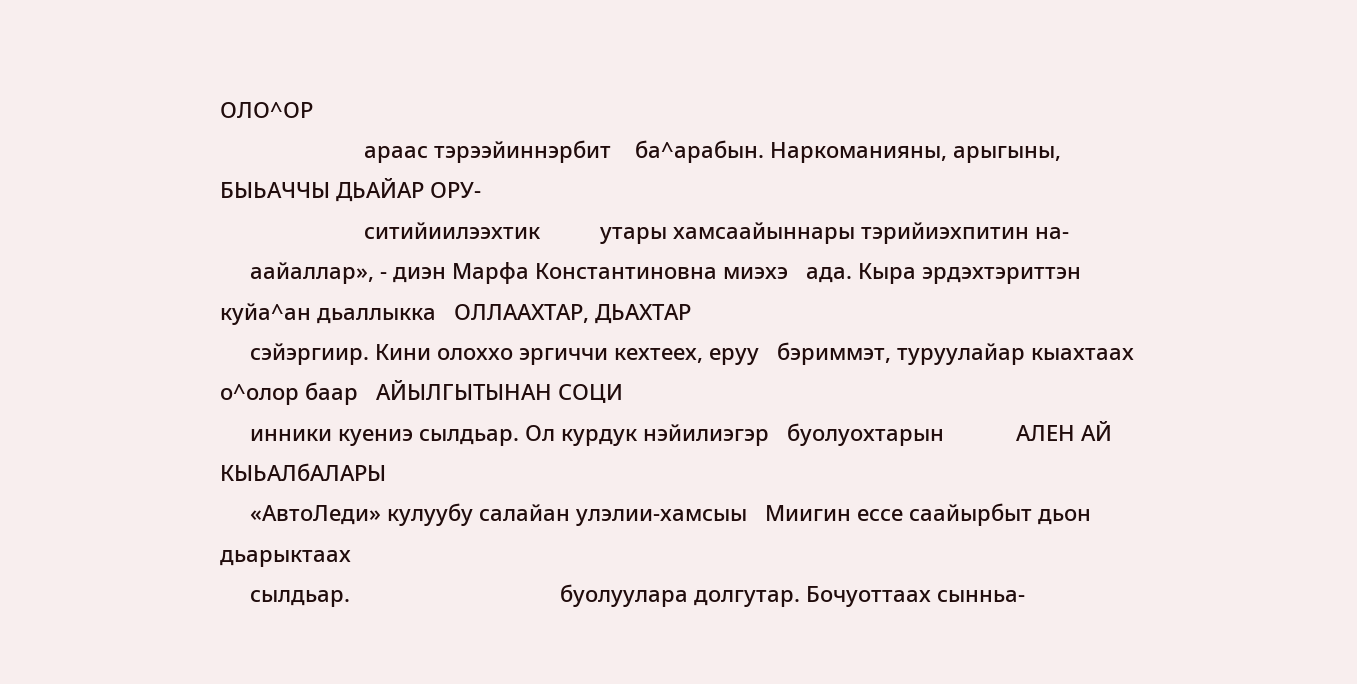ОЛО^ОР
                        араас тэрээйиннэрбит    ба^арабын. Наркоманияны, арыгыны,   БЫЬАЧЧЫ ДЬАЙАР ОРУ-
                        ситийиилээхтик          утары хамсаайыннары тэрийиэхпитин на-
     аайаллар», - диэн Марфа Константиновна миэхэ   ада. Кыра эрдэхтэриттэн куйа^ан дьаллыкка   ОЛЛААХТАР, ДЬАХТАР
     сэйэргиир. Кини олоххо эргиччи кехтеех, еруу   бэриммэт, туруулайар кыахтаах о^олор баар   АЙЫЛГЫТЫНАН СОЦИ
     инники куениэ сылдьар. Ол курдук нэйилиэгэр   буолуохтарын            АЛЕН АЙ КЫЬАЛбАЛАРЫ
     «АвтоЛеди» кулуубу салайан улэлии-хамсыы   Миигин ессе саайырбыт дьон дьарыктаах
     сылдьар.                                   буолуулара долгутар. Бочуоттаах сынньа-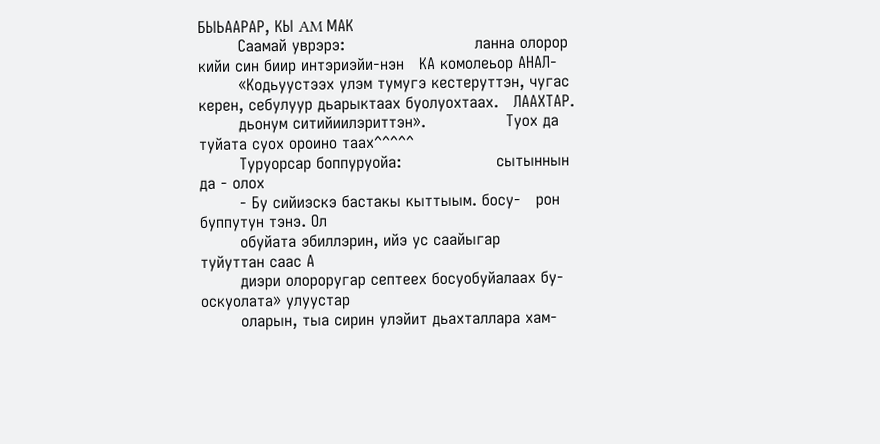БЫЬААРАР, КЫ AM МАК
        Саамай уврэрэ:                          ланна олорор кийи син биир интэриэйи-нэн   КА комолеьор АНАЛ-
        «Кодьуустээх улэм тумугэ кестеруттэн, чугас   керен, себулуур дьарыктаах буолуохтаах.   ЛААХТАР.
        дьонум ситийиилэриттэн».                Туох да туйата суох ороино таах^^^^^
        Туруорсар боппуруойа:                   сытыннын да - олох
        - Бу сийиэскэ бастакы кыттыым. босу-   рон буппутун тэнэ. Ол
        обуйата эбиллэрин, ийэ ус саайыгар   туйуттан саас А
        диэри олороругар септеех босуобуйалаах бу-   оскуолата» улуустар
        оларын, тыа сирин улэйит дьахталлара хам-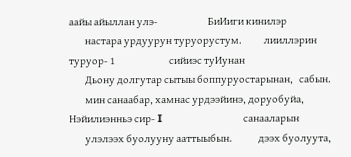аайы айыллан улэ-                         БиИиги кинилэр
        настара урдуурун туруорустум.           лииллэрин туруор- 1                           сийиэс туИунан
        Дьону долгутар сытыы боппуруостарынан,   сабын.
        мин санаабар, хамнас урдээйинэ, доруобуйа,   Нэйилиэнньэ сир- I                           санааларын
        улэлээх буолууну ааттыыбын.             дээх буолуута,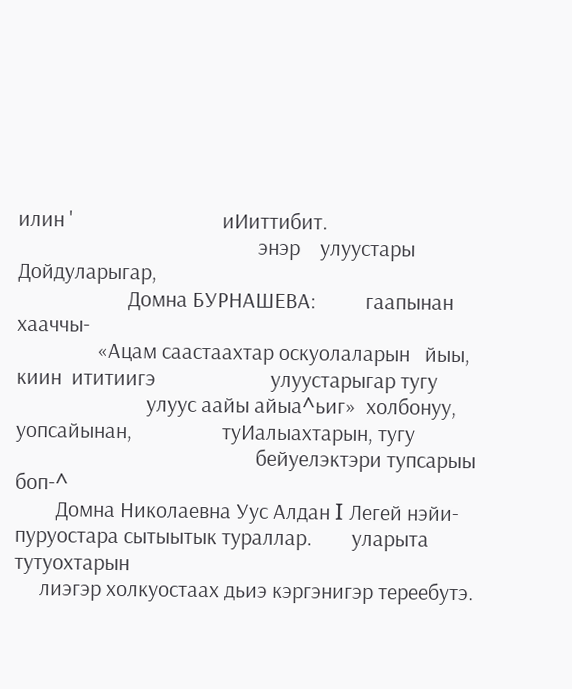илин '                              иИиттибит.
                                                энэр    улуустары                             Дойдуларыгар,
                      Домна БУРНАШЕВА:          гаапынан    хааччы-
                «Ацам саастаахтар оскуолаларын   йыы, киин  ититиигэ                       улуустарыгар тугу
                          улуус аайы айыа^ьиг»  холбонуу,   уопсайынан,                  туИалыахтарын, тугу
                                                бейуелэктэри тупсарыы боп-^
        Домна Николаевна Уус Алдан I Легей нэйи-   пуруостара сытыытык тураллар.        уларыта тутуохтарын
     лиэгэр холкуостаах дьиэ кэргэнигэр тереебутэ.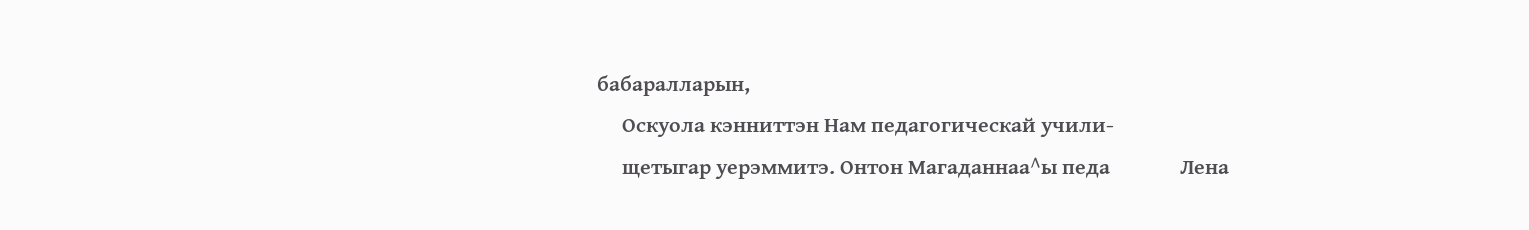бабаралларын,
     Оскуола кэнниттэн Нам педагогическай учили-
     щетыгар уерэммитэ. Онтон Магаданнаа^ы педа              Лена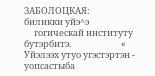ЗАБОЛОЦКАЯ:                биликки уйэ^э
     гогическай институту бутэрбитэ.                         « Уйэлээх утуо угэстэртэн -   уопсастыба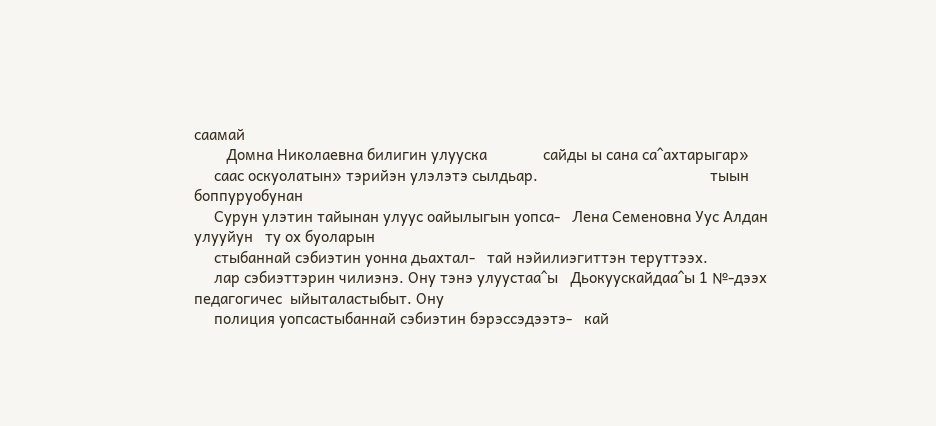саамай
        Домна Николаевна билигин улууска              сайды ы сана са^ахтарыгар»
     саас оскуолатын» тэрийэн улэлэтэ сылдьар.                                           тыын боппуруобунан
     Сурун улэтин тайынан улуус оайылыгын уопса-   Лена Семеновна Уус Алдан улууйун   ту ох буоларын
     стыбаннай сэбиэтин уонна дьахтал-   тай нэйилиэгиттэн теруттээх.
     лар сэбиэттэрин чилиэнэ. Ону тэнэ улуустаа^ы   Дьокуускайдаа^ы 1 №-дээх педагогичес  ыйыталастыбыт. Ону
     полиция уопсастыбаннай сэбиэтин бэрэссэдээтэ-   кай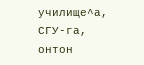училище^а, СГУ-га, онтон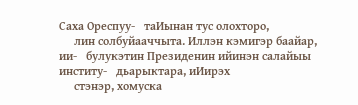Саха Ореспуу-   таИынан тус олохторо,
     лин солбуйааччыта. Иллэн кэмигэр баайар, ии-   булукэтин Президенин ийинэн салайыы институ-   дьарыктара, иИирэх
     стэнэр, хомуска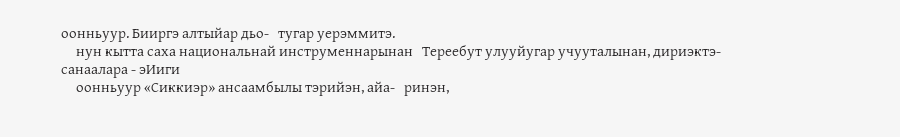оонньуур. Бииргэ алтыйар дьо-   тугар уерэммитэ.
     нун кытта саха национальнай инструменнарынан   Тереебут улууйугар учууталынан, дириэктэ-   санаалара - эИиги
     оонньуур «Сиккиэр» ансаамбылы тэрийэн, айа-   ринэн,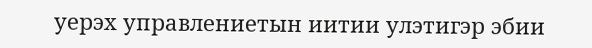уерэх управлениетын иитии улэтигэр эбии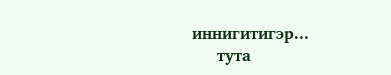иннигитигэр...
     тута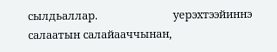сылдьаллар.                         уерэхтээйиннэ салаатын салайааччынан,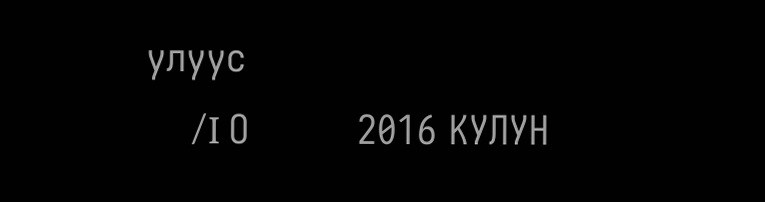улуус
     /I О         2016 КУЛУН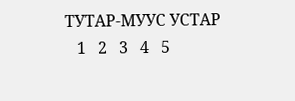ТУТАР-МУУС УСТАР
   1   2   3   4   5